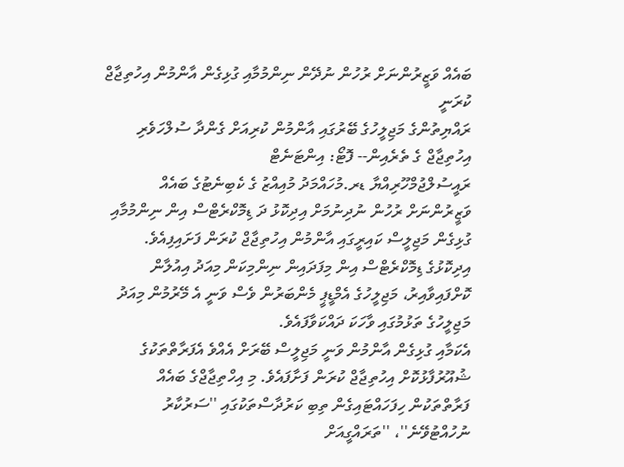ބައެއް ވަޒީރުންނަށް ރުހުން ނުދޭން ނިންމުމާއި ގުޅިގެން އާންމުން އިހުތިޖާޖް ކުރަނީ
ރައްޔިތުންގެ މަޖިލީހުގެ ބޭރުގައި އާންމުން ކުރިއަށް ގެންދާ ސުލްހަވެރި އިހުތިޖާޖް ގެ ތެރެއިން-- ފޮޓޯ: އިންޓަނެޓް
ރައީސުލްޖުމްހޫރިއްޔާ ޑރ.މުހައްމަދު މުއިއްޒު ގެ ކެބިނެޓުގެ ބައެއް ވަޒީރުންނަށް ރުހުން ނުދިނުމަށް އިދިކޮޅު ދަ ޑިމޮކްރެޓްސް އިން ނިންމުމާއި ގުޅިގެން މަޖިލީސް ކައިރީގައި އާންމުން އިހުތިޖާޖް ކުރަން ފަށައިފިއެވެ.
އިދިކޮޅުގެ ޑިމޮކްރެޓްސް އިން މިފަދައިން ނިންމިކަން މިއަދު އިއުލާން ކޮށްފައިވާއިރު، މަޖިލީހުގެ އެމްޑީޕީ މެންބަރުން ވެސް ވަނީ އެ މޭރުމުން މިއަދު މަޖިލީހުގެ ތަޅުމުގައި ވާހަކަ ދައްކަވާފައެވެ.
އެކަމާއި ގުޅިގެން އާންމުން ވަނީ މަޖިލީސް ބޭރަށް އެއްވެ އެފަރާތްތަކުގެ ޝުއޫރުފާޅުކޮށް އިހުތިޖާޖް ކުރަން ފަށާފައެވެ. މި އިހްތިޖާޖްގެ ބައެއް ފަރާތްތަކުން ހިފަހައްޓައިގެން ތިބި ކަރުދާސްތަކުގައި ''ސަރުކާރު ނުހުއްޓުވޭނެ''، ''ތަރައްގީއަށް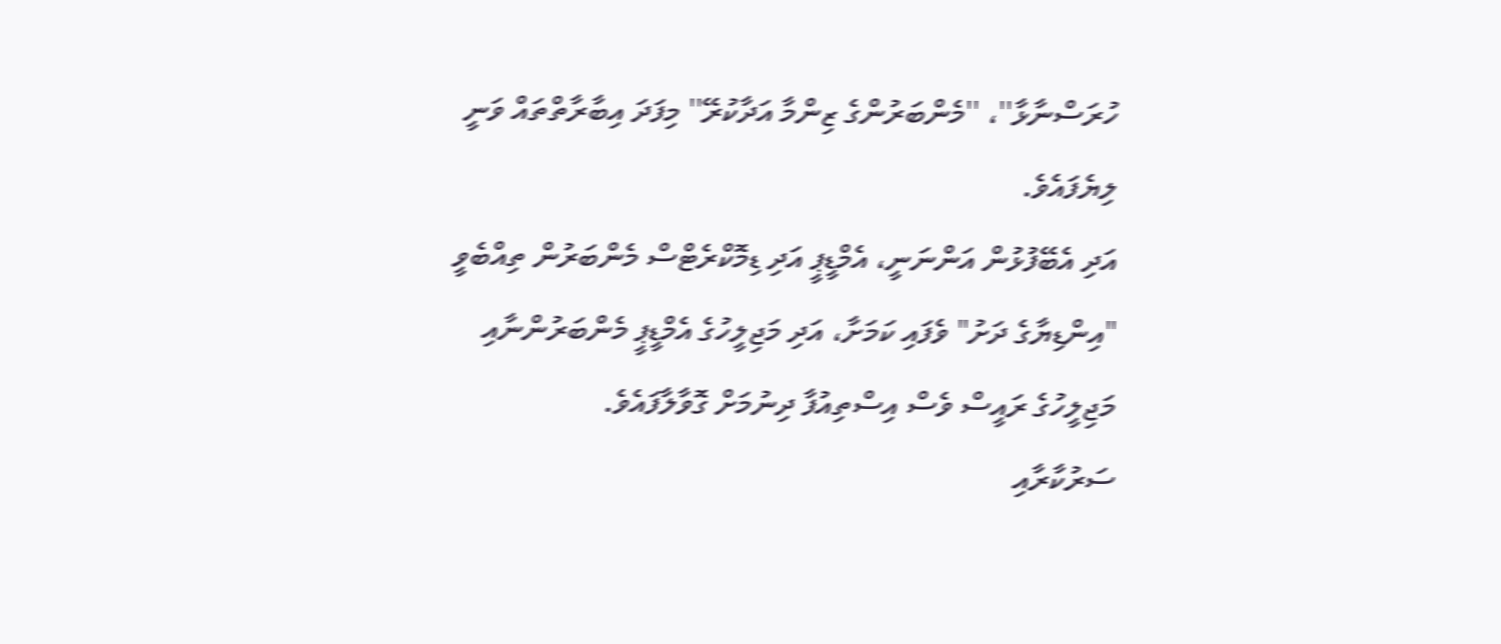ހުރަސްނާޅާ''، ''މެންބަރުންގެ ޒިންމާ އަދާކުރޭ'' މިފަދަ އިބާރާތްތައް ވަނީ ލިޔެފައެވެ.
އަދި އެބޭފުޅުން އަންނަނީ، އެމްޑީޕީ އަދި ޑިމޮކްރެޓްސް މެންބަރުން ތިއްބެވީ "އިންޑިޔާގެ ދަށު" ވެފައި ކަމަށާ، އަދި މަޖިލީހުގެ އެމްޑީޕީ މެންބަރުންނާއި މަޖިލީހުގެ ރައީސް ވެސް އިސްތިއުފާ ދިނުމަށް ގޮވާލާފައެވެ.
ސަރުކާރާއި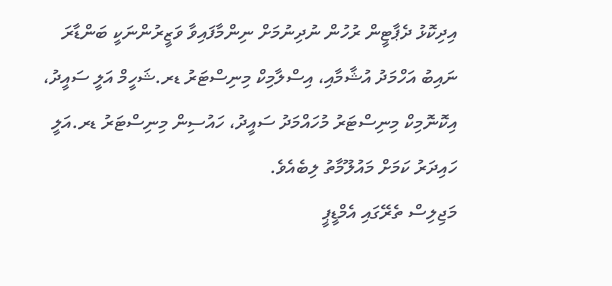އިދިކޮޅު ދެޕާޓީން ރުހުން ނުދިނުމަށް ނިންމާފައިވާ ވަޒީރުންނަކީ ބަންޑާރަ ނައިބު އަހްމަދު އުޝާމާއި، އިސްލާމިކް މިނިސްޓަރު ޑރ.ޝަހީމް އަލީ ސައީދު، އިކޮނޮމިކް މިނިސްޓަރު މުހައްމަދު ސައީދު، ހައުސިން މިނިސްޓަރު ޑރ.އަލީ ހައިދަރު ކަމަށް މައުލޫމާތު ލިބެއެވެ.
މަޖިލިސް ތެރޭގައި އެމްޑީޕީ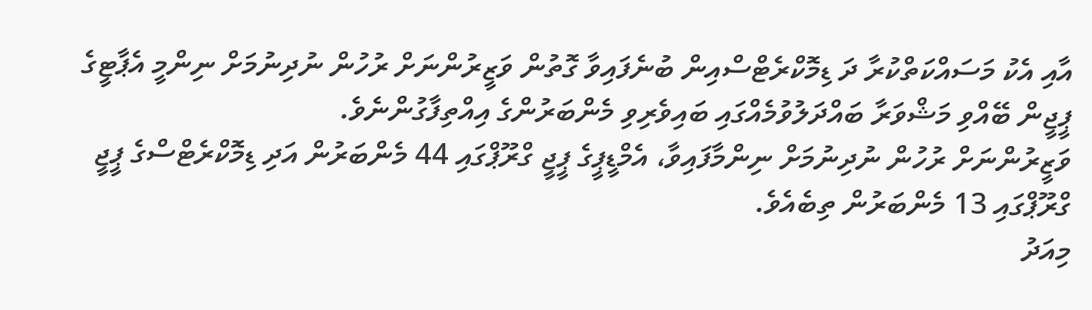އާއި އެކު މަސައްކަތްކުރާ ދަ ޑިމޮކްރެޓްސްއިން ބުނެފައިވާ ގޮތުން ވަޒީރުންނަށް ރުހުން ނުދިނުމަށް ނިންމީ އެޕާޓީގެ ޕީޖީން ބޭއްވި މަޝްވަރާ ބައްދަލުވުމެއްގައި ބައިވެރިވި މެންބަރުންގެ އިއްތިފާގުންނެވެ.
ވަޒީރުންނަށް ރުހުން ނުދިނުމަށް ނިންމާފައިވާ، އެމްޑީޕީގެ ޕީޖީ ގްރޫޕްގައި 44 މެންބަރުން އަދި ޑިމޮކްރެޓްސްގެ ޕީޖީ ގްރޫޕްގައި 13 މެންބަރުން ތިބެއެވެ.
މިއަދު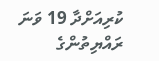ކުރިއަށްދާ 19 ވަނަ ރައްޔިތުންގެ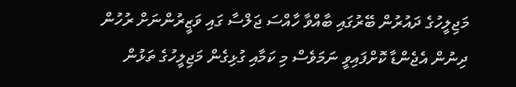މަޖިލީހުގެ ދައުރުން ބޭރުގައި ބާއްވާ ހާއްސަ ޖަލްސާ ގައި ވަޒީރުންނަށް ރުހުން ދިނުން އެޖެންޑާ ކޮށްފައިވީ ނަމަވެސް މި ކަމާއި ގުޅިގެން މަޖިލީހުގެ ތަޅުން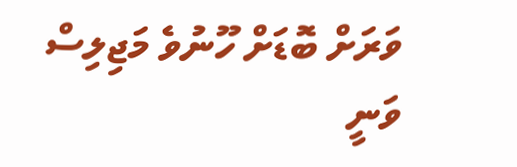ވަރަށް ބޮޑަށް ހޫނުވެ މަޖިލިސް ވަނީ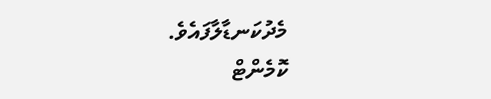މެދުކަނޑާލާފައެވެ.
ކޮމެންޓް